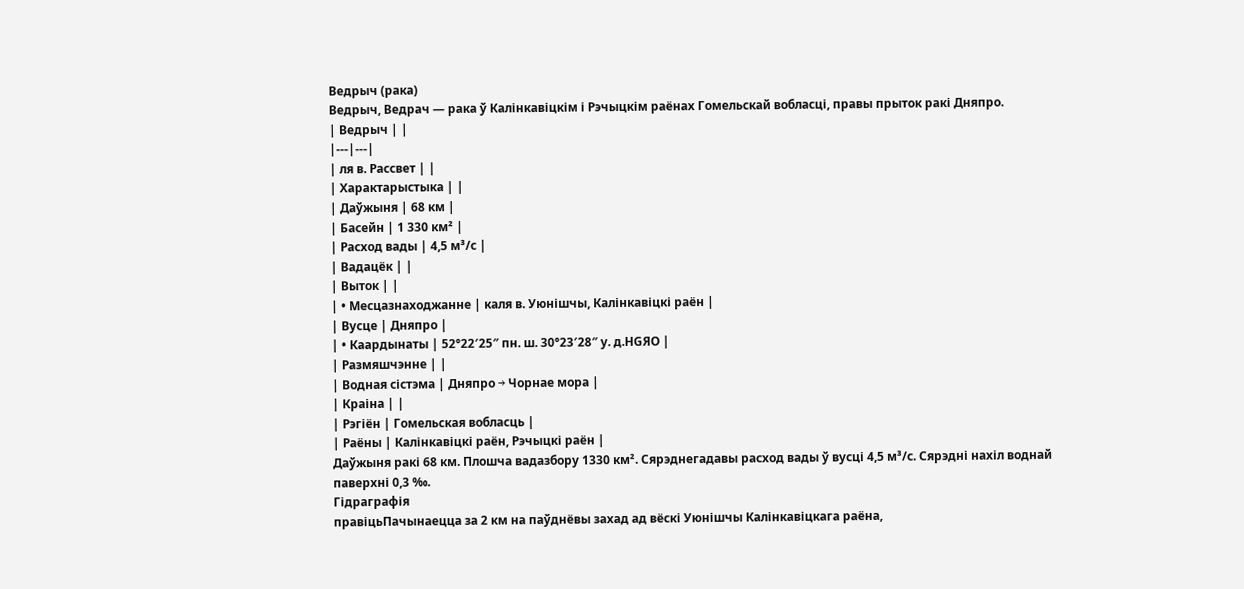Ведрыч (рака)
Ведрыч, Ведрач — рака ў Калінкавіцкім і Рэчыцкім раёнах Гомельскай вобласці, правы прыток ракі Дняпро.
| Ведрыч | |
|---|---|
| ля в. Рассвет | |
| Характарыстыка | |
| Даўжыня | 68 км |
| Басейн | 1 330 км² |
| Расход вады | 4,5 м³/с |
| Вадацёк | |
| Выток | |
| • Месцазнаходжанне | каля в. Уюнішчы, Калінкавіцкі раён |
| Вусце | Дняпро |
| • Каардынаты | 52°22′25″ пн. ш. 30°23′28″ у. д.HGЯO |
| Размяшчэнне | |
| Водная сістэма | Дняпро → Чорнае мора |
| Краіна | |
| Рэгіён | Гомельская вобласць |
| Раёны | Калінкавіцкі раён, Рэчыцкі раён |
Даўжыня ракі 68 км. Плошча вадазбору 1330 км². Сярэднегадавы расход вады ў вусці 4,5 м³/с. Сярэдні нахіл воднай паверхні 0,3 ‰.
Гідраграфія
правіцьПачынаецца за 2 км на паўднёвы захад ад вёскі Уюнішчы Калінкавіцкага раёна,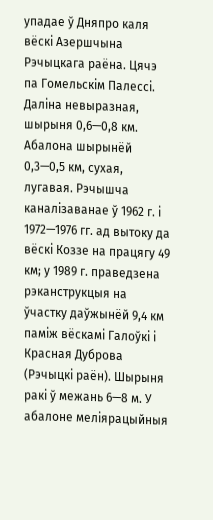упадае ў Дняпро каля вёскі Азершчына Рэчыцкага раёна. Цячэ па Гомельскім Палессі.
Даліна невыразная, шырыня 0,6—0,8 км. Абалона шырынёй 0,3—0,5 км, сухая, лугавая. Рэчышча каналізаванае ў 1962 г. і 1972—1976 гг. ад вытоку да вёскі Коззе на працягу 49 км; у 1989 г. праведзена рэканструкцыя на ўчастку даўжынёй 9,4 км паміж вёскамі Галоўкі і Красная Дуброва (Рэчыцкі раён). Шырыня ракі ў межань 6—8 м. У абалоне меліярацыйныя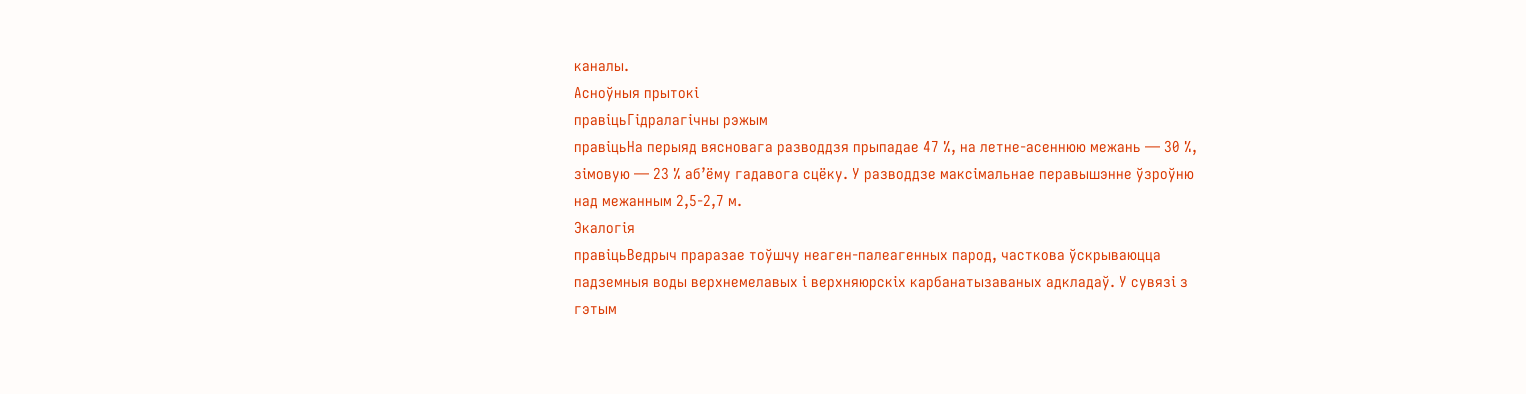каналы.
Асноўныя прытокі
правіцьГідралагічны рэжым
правіцьНа перыяд вясновага разводдзя прыпадае 47 %, на летне-асеннюю межань — 30 %, зімовую — 23 % аб’ёму гадавога сцёку. У разводдзе максімальнае перавышэнне ўзроўню над межанным 2,5-2,7 м.
Экалогія
правіцьВедрыч праразае тоўшчу неаген-палеагенных парод, часткова ўскрываюцца падземныя воды верхнемелавых і верхняюрскіх карбанатызаваных адкладаў. У сувязі з гэтым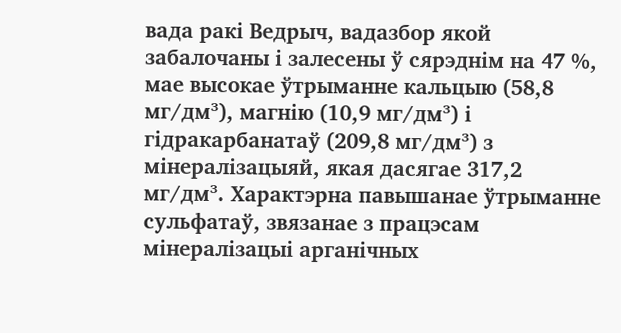вада ракі Ведрыч, вадазбор якой забалочаны і залесены ў сярэднім на 47 %, мае высокае ўтрыманне кальцыю (58,8 мг/дм³), магнію (10,9 мг/дм³) і гідракарбанатаў (209,8 мг/дм³) з мінералізацыяй, якая дасягае 317,2 мг/дм³. Характэрна павышанае ўтрыманне сульфатаў, звязанае з працэсам мінералізацыі арганічных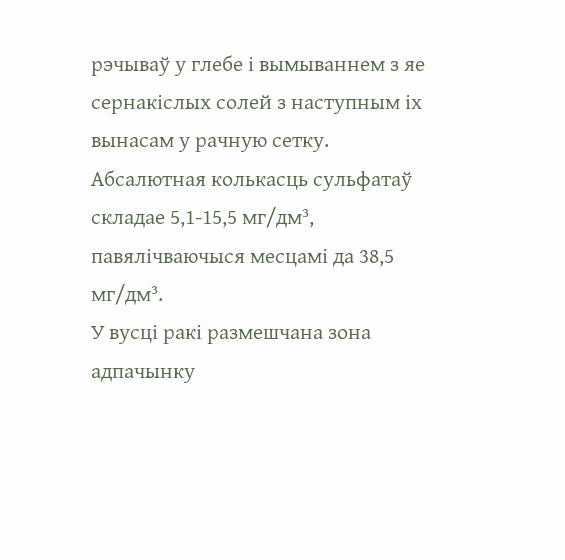рэчываў у глебе і вымываннем з яе сернакіслых солей з наступным іх вынасам у рачную сетку. Абсалютная колькасць сульфатаў складае 5,1-15,5 мг/дм³, павялічваючыся месцамі да 38,5 мг/дм³.
У вусці ракі размешчана зона адпачынку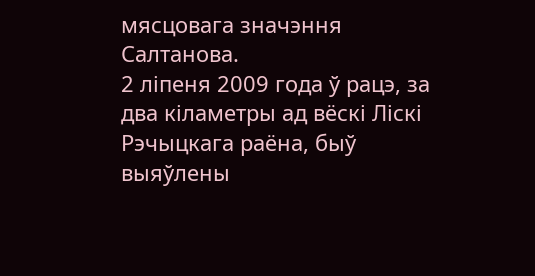мясцовага значэння Салтанова.
2 ліпеня 2009 года ў рацэ, за два кіламетры ад вёскі Ліскі Рэчыцкага раёна, быў выяўлены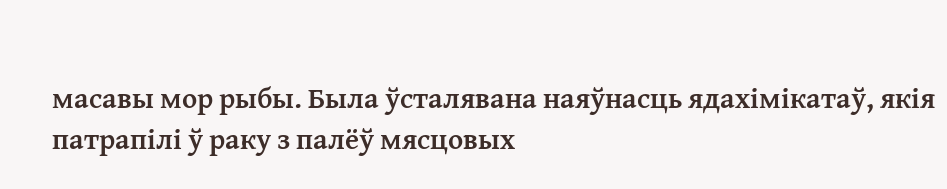масавы мор рыбы. Была ўсталявана наяўнасць ядахімікатаў, якія патрапілі ў раку з палёў мясцовых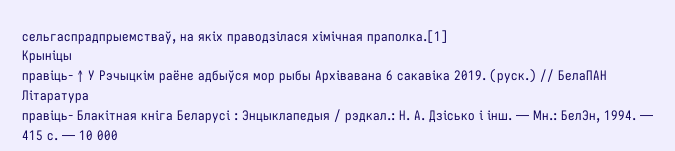сельгаспрадпрыемстваў, на якіх праводзілася хімічная праполка.[1]
Крыніцы
правіць- ↑ У Рэчыцкім раёне адбыўся мор рыбы Архівавана 6 сакавіка 2019. (руск.) // БелаПАН
Літаратура
правіць- Блакітная кніга Беларусі : Энцыклапедыя / рэдкал.: Н. А. Дзісько і інш. — Мн.: БелЭн, 1994. — 415 с. — 10 000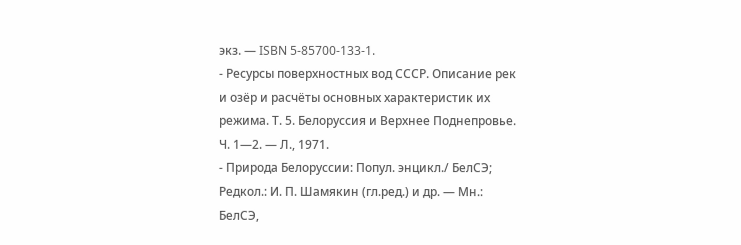экз. — ISBN 5-85700-133-1.
- Ресурсы поверхностных вод СССР. Описание рек и озёр и расчёты основных характеристик их режима. Т. 5. Белоруссия и Верхнее Поднепровье. Ч. 1—2. — Л., 1971.
- Природа Белоруссии: Попул. энцикл./ БелСЭ; Редкол.: И. П. Шамякин (гл.ред.) и др. — Мн.: БелСЭ,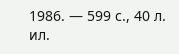1986. — 599 с., 40 л. ил.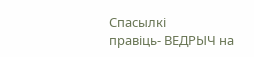Спасылкі
правіць- ВЕДРЫЧ на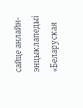сайце анлайн-энцыклапедыі «Беларуская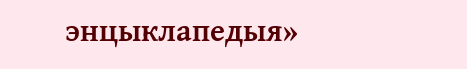энцыклапедыя»